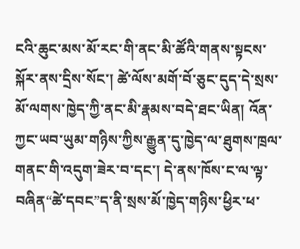ངའི་ཆུང་མས་མོ་རང་གི་ནང་མི་ཚོའི་གནས་སྟངས་སྐོར་ནས་དྲིས་སོང་། ཚེ་ལོས་མགོ་བོ་ཅུང་དུད་དེ་སྲས་མོ་ལགས་ཁྱེད་ཀྱི་ནང་མི་རྣམས་བདེ་ཐང་ཡིན། འོན་ཀྱང་ཡབ་ཡུམ་གཉིས་ཀྱིས་རྒྱུན་དུ་ཁྱེད་ལ་ཐུགས་ཁྲལ་གནང་གི་འདུག་ཟེར་བ་དང་། དེ་ནས་ཁོས་ང་ལ་ལྟ་བཞིན“ཚེ་དབང”ད་ནི་སྲས་མོ་ཁྱེད་གཉིས་ཕྱིར་ཕ་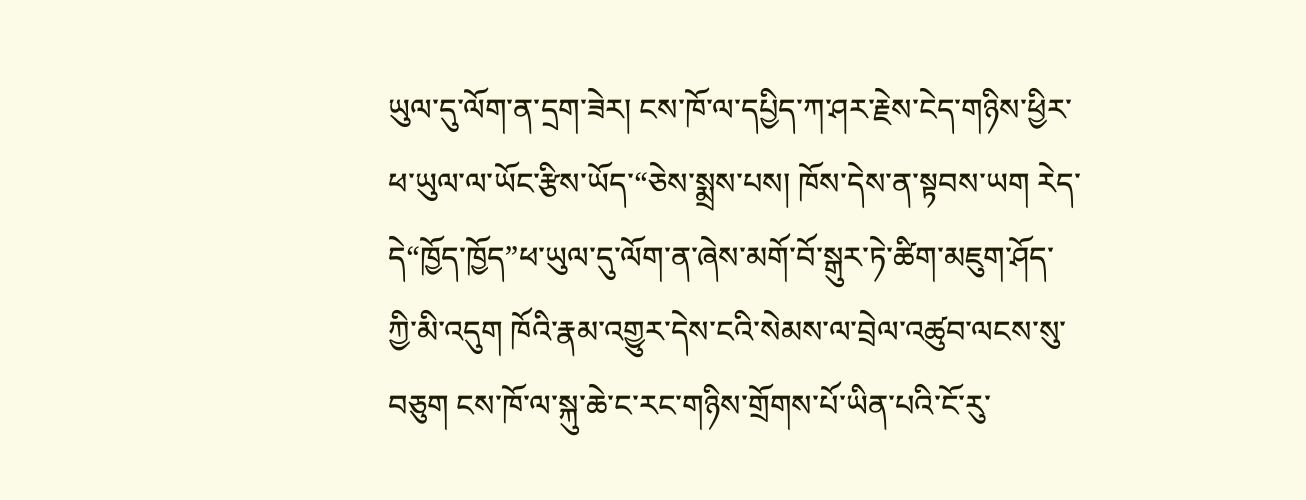ཡུལ་དུ་ལོག་ན་དྲག་ཟེར། ངས་ཁོ་ལ་དཔྱིད་ཀ་ཤར་རྗེས་ངེད་གཉིས་ཕྱིར་ཕ་ཡུལ་ལ་ཡོང་རྩིས་ཡོད་“ཅེས་སྨྲས་པས། ཁོས་དེས་ན་སྟབས་ཡག རེད་དེ“ཁྱོད་ཁྱོད”ཕ་ཡུལ་དུ་ལོག་ན་ཞེས་མགོ་བོ་སྒུར་ཏེ་ཚིག་མཇུག་ཤོད་ཀྱི་མི་འདུག ཁོའི་རྣམ་འགྱུར་དེས་ངའི་སེམས་ལ་བྲེལ་འཚུབ་ལངས་སུ་བཅུག ངས་ཁོ་ལ་སྐུ་ཆེ་ང་རང་གཉིས་གྲོགས་པོ་ཡིན་པའི་ངོ་རུ་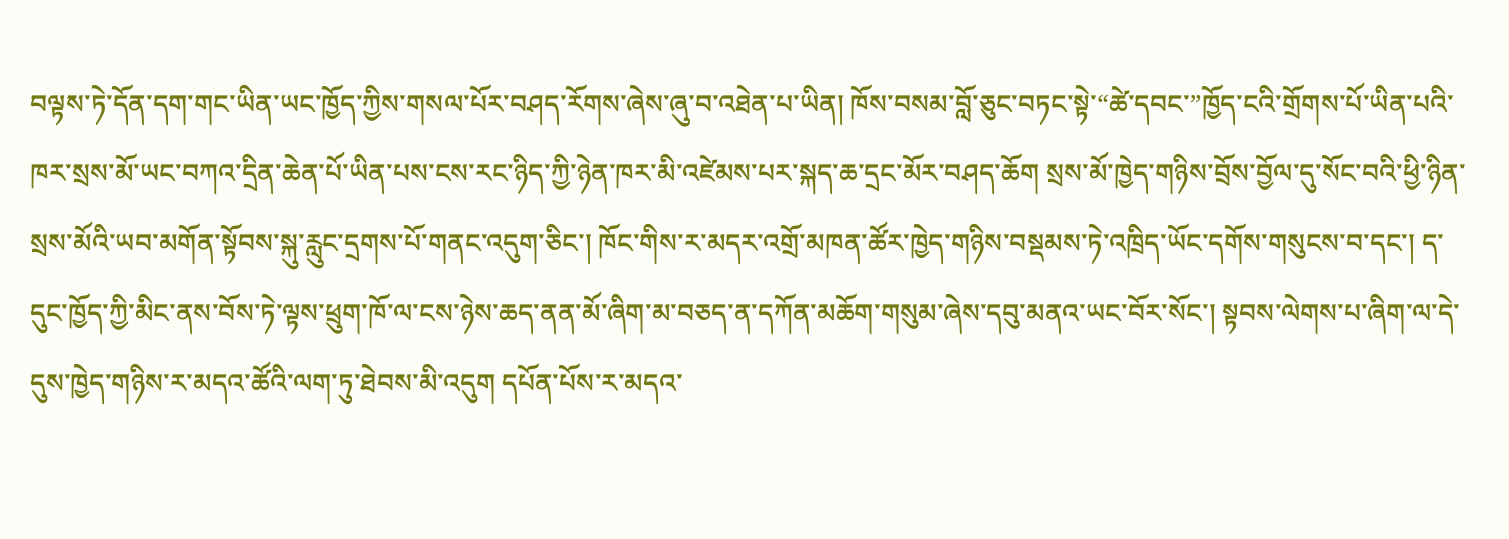བལྟས་ཏེ་དོན་དག་གང་ཡིན་ཡང་ཁྱོད་ཀྱིས་གསལ་པོར་བཤད་རོགས་ཞེས་ཞུ་བ་འཐེན་པ་ཡིན། ཁོས་བསམ་བློ་ཅུང་བཏང་སྟེ་“ཚེ་དབང་”ཁྱོད་ངའི་གྲོགས་པོ་ཡིན་པའི་ཁར་སྲས་མོ་ཡང་བཀའ་དྲིན་ཆེན་པོ་ཡིན་པས་ངས་རང་ཉིད་ཀྱི་ཉེན་ཁར་མི་འཛེམས་པར་སྐད་ཆ་དྲང་མོར་བཤད་ཆོག སྲས་མོ་ཁྱེད་གཉིས་བྲོས་བྱོལ་དུ་སོང་བའི་ཕྱི་ཉིན་སྲས་མོའི་ཡབ་མགོན་སྟོབས་སྐུ་རླུང་དྲགས་པོ་གནང་འདུག་ཅིང་། ཁོང་གིས་ར་མདར་འགྲོ་མཁན་ཚོར་ཁྱེད་གཉིས་བསྡམས་ཏེ་འཁྲིད་ཡོང་དགོས་གསུངས་བ་དང་། ད་དུང་ཁྱོད་ཀྱི་མིང་ནས་བོས་ཏེ་ལྟས་ཕྲུག་ཁོ་ལ་ངས་ཉེས་ཆད་ནན་མོ་ཞིག་མ་བཅད་ན་དཀོན་མཆོག་གསུམ་ཞེས་དབུ་མནའ་ཡང་བོར་སོང་། སྟབས་ལེགས་པ་ཞིག་ལ་དེ་དུས་ཁྱེད་གཉིས་ར་མདའ་ཚོའི་ལག་ཏུ་ཐེབས་མི་འདུག དཔོན་པོས་ར་མདའ་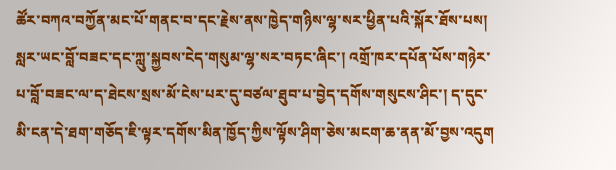ཚོར་བཀའ་བཀྱོན་མང་པོ་གནང་བ་དང་རྗེས་ནས་ཁྱེད་གཉིས་ལྷ་སར་ཕྱིན་པའི་སྐོར་ཐོས་པས། སླར་ཡང་བློ་བཟང་དང་ཀླུ་སྐྱབས་ངེད་གསུམ་ལྷ་སར་བཏང་ཞིང་། འགྲོ་ཁར་དཔོན་པོས་གཉེར་པ་བློ་བཟང་ལ་ད་ཐེངས་སྲས་མོ་ངེས་པར་དུ་བཙལ་ཐུབ་པ་བྱེད་དགོས་གསུངས་ཤིང་། ད་དུང་མི་ངན་དེ་ཐག་གཅོད་ཇི་ལྟར་དགོས་མིན་ཁྱོད་ཀྱིས་ལྟོས་ཤིག་ཅེས་མངག་ཆ་ནན་མོ་བྱས་འདུག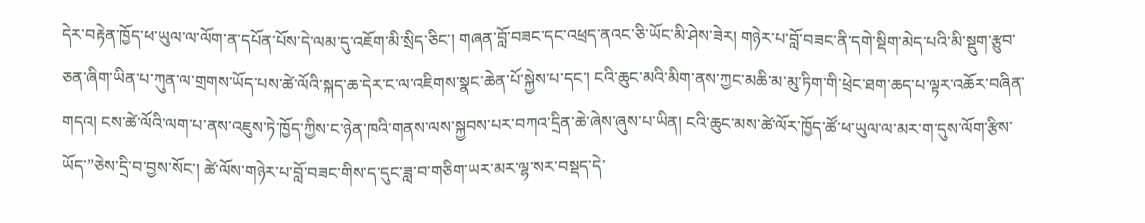དེར་བརྟེན་ཁྱོད་ཕ་ཡུལ་ལ་ལོག་ན་དཔོན་པོས་དེ་ལམ་དུ་འཇོག་མི་སྲིད་ཅིང་། གཞན་བློ་བཟང་དང་འཕྲད་ནའང་ཅི་ཡོང་མི་ཤེས་ཟེར། གཉེར་པ་བློ་བཟང་ནི་དགེ་སྡིག་མེད་པའི་མི་སྡུག་རྩུབ་ཅན་ཞིག་ཡིན་པ་ཀུན་ལ་གྲགས་ཡོད་པས་ཚེ་ལོའི་སྐད་ཆ་དེར་ང་ལ་འཇིགས་སྣང་ཆེན་པོ་སྐྱེས་པ་དང་། ངའི་ཆུང་མའི་མིག་ནས་ཀྱང་མཆི་མ་མུ་ཏིག་གི་ཕྲེང་ཐག་ཆད་པ་ལྟར་འཆོར་བཞིན་གདའ། ངས་ཚེ་ལོའི་ལག་པ་ནས་འཇུས་ཏེ་ཁྱོད་ཀྱིས་ང་ཉེན་ཁའི་གནས་ལས་སྐྱབས་པར་བཀའ་དྲིན་ཆེ་ཞེས་ཞུས་པ་ཡིན། ངའི་ཆུང་མས་ཚེ་ལོར་ཁྱོད་ཚོ་ཕ་ཡུལ་ལ་མར་ག་དུས་ལོག་རྩིས་ཡོད་”ཅེས་དྲི་བ་བྱས་སོང་། ཚེ་ལོས་གཉེར་པ་བློ་བཟང་གིས་ད་དུང་ཟླ་བ་གཅིག་ཡར་མར་ལྷ་སར་བསྡད་དེ་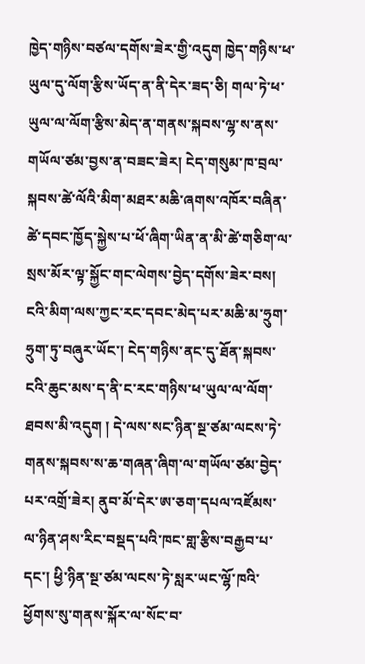ཁྱེད་གཉིས་བཙལ་དགོས་ཟེར་གྱི་འདུག ཁྱེད་གཉིས་ཕ་ཡུལ་དུ་ལོག་རྩིས་ཡོད་ན་ནི་དེར་ཟད་ཅི། གལ་ཏེ་ཕ་ཡུལ་ལ་ལོག་རྩིས་མེད་ན་གནས་སྐབས་ལྷ་ས་ནས་གཡོལ་ཙམ་བྱས་ན་བཟང་ཟེར། ངེད་གསུམ་ཁ་བྲལ་སྐབས་ཚེ་ལོའི་མིག་མཐར་མཆི་ཞགས་འཁོར་བཞིན་ཚེ་དབང་ཁྱོད་སྐྱེས་པ་ཕོ་ཞིག་ཡིན་ན་མི་ཚེ་གཅིག་ལ་སྲས་མོར་ལྟ་སྐྱོང་གང་ལེགས་བྱེད་དགོས་ཟེར་བས། ངའི་མིག་ལས་ཀྱང་རང་དབང་མེད་པར་མཆི་མ་ཧྲུག་ཧྲུག་ཏུ་བཞུར་ཡོང་། ངེད་གཉིས་ནང་དུ་ཐོན་སྐབས་ངའི་ཆུང་མས་ད་ནི་ང་རང་གཉིས་ཕ་ཡུལ་ལ་ལོག་ཐབས་མི་འདུག ། དེ་ལས་སང་ཉིན་སྔ་ཙམ་ལངས་ཏེ་གནས་སྐབས་ས་ཆ་གཞན་ཞིག་ལ་གཡོལ་ཙམ་བྱེད་པར་འགྲོ་ཟེར། ནུབ་མོ་དེར་ཨ་ཅག་དཔལ་འཛོམས་ལ་ཉིན་ཤས་རིང་བསྡད་པའི་ཁང་གླ་རྩིས་བརྒྱབ་པ་དང་། ཕྱི་ཉིན་སྔ་ཙམ་ལངས་ཏེ་སླར་ཡང་ལྷོ་ཁའི་ཕྱོགས་སུ་གནས་སྐོར་ལ་སོང་བ་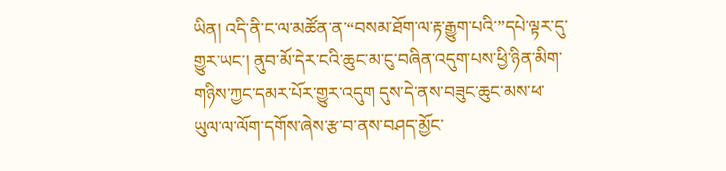ཡིན། འདི་ནི་ང་ལ་མཚོན་ན་“བསམ་ཐོག་ལ་རྟ་རྒྱུག་པའི་”དཔེ་ལྟར་དུ་གྱུར་ཡང་། ནུབ་མོ་དེར་ངའི་ཆུང་མ་ངུ་བཞིན་འདུག་པས་ཕྱི་ཉིན་མིག་གཉིས་ཀྱང་དམར་པོར་གྱུར་འདུག དུས་དེ་ནས་བཟུང་ཆུང་མས་ཕ་ཡུལ་ལ་ལོག་དགོས་ཞེས་རྩ་བ་ནས་བཤད་མྱོང་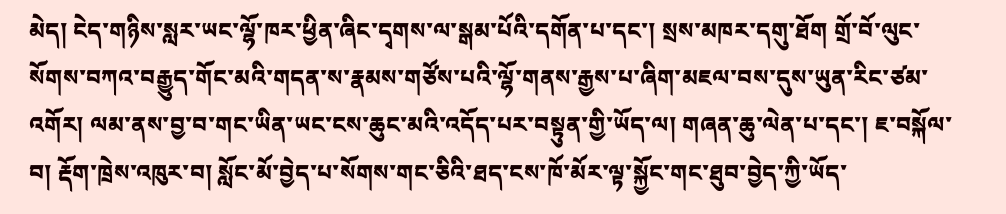མེད། ངེད་གཉིས་སླར་ཡང་ལྷོ་ཁར་ཕྱིན་ཞིང་དྭགས་ལ་སྒམ་པོའི་དགོན་པ་དང་། སྲས་མཁར་དགུ་ཐོག གྲོ་བོ་ལུང་སོགས་བཀའ་བརྒྱུད་གོང་མའི་གདན་ས་རྣམས་གཙོས་པའི་ལྷོ་གནས་རྒྱས་པ་ཞིག་མཇལ་བས་དུས་ཡུན་རིང་ཙམ་འགོར། ལམ་ནས་བྱ་བ་གང་ཡིན་ཡང་ངས་ཆུང་མའི་འདོད་པར་བསྟུན་གྱི་ཡོད་ལ། གཞན་ཆུ་ལེན་པ་དང་། ཇ་བསྐོལ་བ། རྡོག་ཁྲེས་འཁུར་བ། སློང་མོ་བྱེད་པ་སོགས་གང་ཅིའི་ཐད་ངས་ཁོ་མོར་ལྟ་སྐྱོང་གང་ཐུབ་བྱེད་ཀྱི་ཡོད་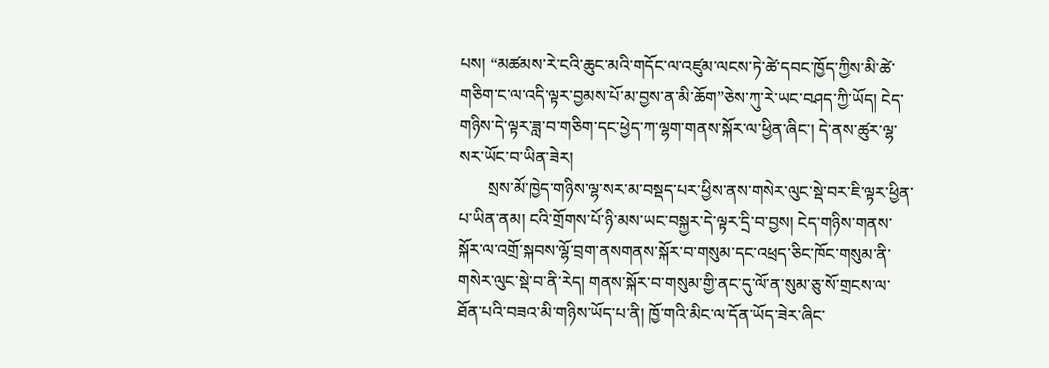པས། “མཚམས་རེ་ངའི་ཆུང་མའི་གདོང་ལ་འཛུམ་ལངས་ཏེ་ཚེ་དབང་ཁྱོད་ཀྱིས་མི་ཚེ་གཅིག་ང་ལ་འདི་ལྟར་བྱམས་པོ་མ་བྱས་ན་མི་ཆོག”ཅེས་ཀུ་རེ་ཡང་བཤད་ཀྱི་ཡོད། ངེད་གཉིས་དེ་ལྟར་ཟླ་བ་གཅིག་དང་ཕྱེད་ཀ་ལྷག་གནས་སྐོར་ལ་ཕྱིན་ཞིང་། དེ་ནས་ཚུར་ལྷ་སར་ཡོང་བ་ཡིན་ཟེར།
       སྲས་མོ་ཁྱེད་གཉིས་ལྷ་སར་མ་བསྡད་པར་ཕྱིས་ནས་གསེར་ལུང་སྡེ་བར་ཇི་ལྟར་ཕྱིན་པ་ཡིན་ནམ། ངའི་གྲོགས་པོ་ཉི་མས་ཡང་བསྐྱར་དེ་ལྟར་དྲི་བ་བྱས། ངེད་གཉིས་གནས་སྐོར་ལ་འགྲོ་སྐབས་ལྷོ་བྲག་ནསགནས་སྐོར་བ་གསུམ་དང་འཕྲད་ཅིང་ཁོང་གསུམ་ནི་གསེར་ལུང་སྡེ་བ་ནི་རེད། གནས་སྐོར་བ་གསུམ་གྱི་ནང་དུ་ལོ་ན་སུམ་ཅུ་སོ་གྲངས་ལ་ཐོན་པའི་བཟའ་མི་གཉིས་ཡོད་པ་ནི། ཁྱོ་གའི་མིང་ལ་དོན་ཡོད་ཟེར་ཞིང་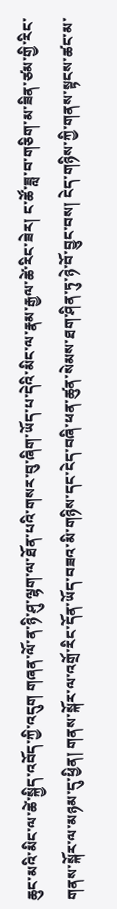ཆུང་མའི་མིང་ལ་ཚེ་སྐྱིད་འབོད་ཀྱི་འདུག གཞན་ལོ་ན་ཉི་ཤུ་ལྷག་ལ་ཐོན་པའི་གསར་བུ་ཞིག་ཡོད་པ་དེའི་མིང་ལ་རྣམ་རྒྱལ་ཚེ་རིང་ཟེར། ང་ཚོ་ཟླ་བ་གཅིག་མ་ཟིན་ཙམ་གྱི་རིང་གནས་སྐོར་ལ་མཉམ་དུ་ཕྱིན། གནས་སྐོར་ལ་འགྲོ་རིང་དོན་ཡོད་བཟའ་མི་གཉིས་དང་ངེད་བཞི་ཕན་ཚུན་སེམས་ཐག་ཤིན་ཏུ་ཉེ་བོ་བྱུང་བས། ངེད་གཉིས་ཀྱི་གནས་སྟངས་ཚང་མ་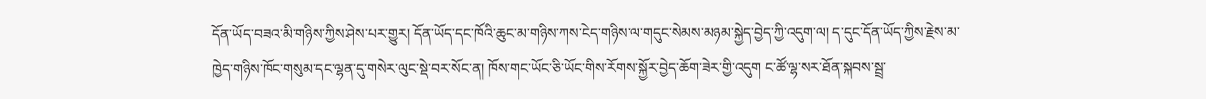དོན་ཡོད་བཟའ་མི་གཉིས་ཀྱིས་ཤེས་པར་གྱུར། དོན་ཡོད་དང་ཁོའི་ཆུང་མ་གཉིས་ཀས་ངེད་གཉིས་ལ་གདུང་སེམས་མཉམ་སྐྱེད་བྱེད་ཀྱི་འདུག་ལ། ད་དུང་དོན་ཡོད་ཀྱིས་རྗེས་མ་ཁྱེད་གཉིས་ཁོང་གསུམ་དང་ལྷན་དུ་གསེར་ལུང་སྡེ་བར་སོང་ན། ཁོས་གང་ཡོང་ཅི་ཡོང་གིས་རོགས་སྐྱོར་བྱེད་ཆོག་ཟེར་གྱི་འདུག ང་ཚོ་ལྷ་སར་ཐོན་སྐབས་སྦྲ་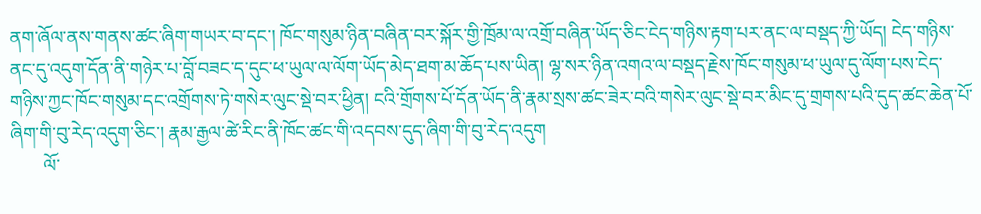ནག་ཞོལ་ནས་གནས་ཚང་ཞིག་གཡར་བ་དང་། ཁོང་གསུམ་ཉིན་བཞིན་བར་སྐོར་གྱི་ཁྲོམ་ལ་འགྲོ་བཞིན་ཡོད་ཅིང་ངེད་གཉིས་རྟག་པར་ནང་ལ་བསྡད་ཀྱི་ཡོད། ངེད་གཉིས་ནང་དུ་འདུག་དོན་ནི་གཉེར་པ་བློ་བཟང་ད་དུང་ཕ་ཡུལ་ལ་ལོག་ཡོད་མེད་ཐག་མ་ཆོད་པས་ཡིན། ལྷ་སར་ཉིན་འགའ་ལ་བསྡད་རྗེས་ཁོང་གསུམ་ཕ་ཡུལ་དུ་ལོག་པས་ངེད་གཉིས་ཀྱང་ཁོང་གསུམ་དང་འགྲོགས་ཏེ་གསེར་ལུང་སྡེ་བར་ཕྱིན། ངའི་གྲོགས་པོ་དོན་ཡོད་ནི་རྣམ་སྲས་ཚང་ཟེར་བའི་གསེར་ལུང་སྡེ་བར་མིང་དུ་གྲགས་པའི་དུད་ཚང་ཆེན་པོ་ཞིག་གི་བུ་རེད་འདུག་ཅིང་། རྣམ་རྒྱལ་ཚེ་རིང་ནི་ཁོང་ཚང་གི་འདབས་དུད་ཞིག་གི་བུ་རེད་འདུག
       ལོ་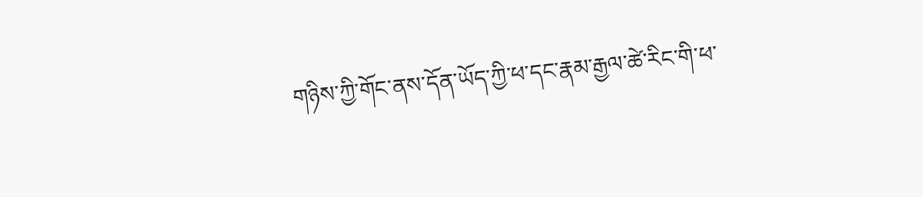གཉིས་ཀྱི་གོང་ནས་དོན་ཡོད་ཀྱི་ཕ་དང་རྣམ་རྒྱལ་ཚེ་རིང་གི་ཕ་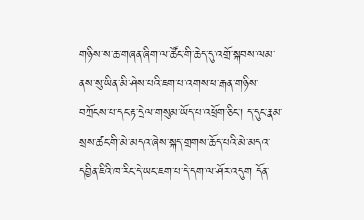གཉིས་ས་ཆ་གཞན་ཞིག་ལ་ཚོང་གི་ཆེད་དུ་འགྲོ་སྐབས་ལམ་ནས་སུ་ཡིན་མི་ཤེས་པའི་ཇག་པ་འགས་ཕ་རྒན་གཉིས་བཀྲོངས་པ་དང་རྟ་དྲེལ་གསུམ་ཡོད་པ་འཕྲོག་ཅིང་། ད་དུང་རྣམ་སྲས་ཚང་གི་མེ་མདའ་ཞེས་སྐད་གྲགས་ཆོད་པའི་མེ་མདའ་དབྱིན་ཇིའི་ཁ་རིང་དེ་ཡང་ཇག་པ་དེ་དག་ལ་ཤོར་འདུག དོན་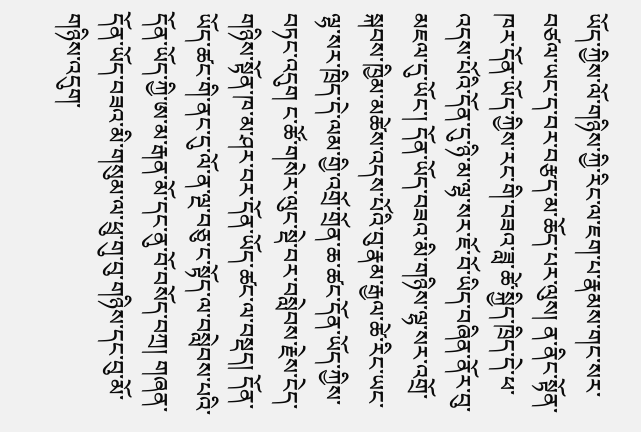ཡོད་ཀྱིས་ལོ་གཉིས་ཀྱི་རིང་ལ་ཇག་པ་རྣམས་གང་སར་བཙལ་ཡང་ད་བར་བརྩད་མ་ཆོད་པར་ལུས། ན་ནིང་སྟོན་ཁར་དོན་ཡོད་ཀྱིས་རང་གི་བཟའ་ཟླ་ཚེ་སྐྱིད་ཁྲིད་དེ་ཕ་འདས་པོའི་དོན་དུ་ཉི་མ་ལྷ་སར་ཇོ་བོ་ཡིད་བཞིན་ནོར་བུ་མཇལ་དུ་ཡོང་། དོན་ཡོད་བཟའ་མི་གཉིས་ལྷ་སར་འགྲོ་སྐབས་ཁྱིམ་མཚེས་འདས་པོའི་བུ་རྣམ་རྒྱལ་ཚེ་རིང་ཡང་ལྷ་སར་ཁྲིད་དེ་ལམ་གྱི་འགྲོ་གྲོན་ཆ་ཚང་དོན་ཡོད་ཀྱིས་བཏང་འདུག ང་ཚོ་གསེར་ལུང་སྡེ་བར་བསླེབས་རྗེས་ངེད་གཉིས་སྟོན་ཁ་མ་ཤར་བར་དོན་ཡོད་ཚང་ལ་བསྡད། དོན་ཡོད་ཚང་གི་ནང་དུ་ལོ་ན་ལྔ་བཅུ་ང་སྟོད་ལ་བསླེབས་པའི་དོན་ཡོད་ཀྱི་ཨ་མ་རྒན་མོ་དང་ནུ་བོ་བསོད་བཀྲ། གཞན་དོན་ཡོད་བཟའ་མི་གསུམ་ལ་ཕྲུ་གུ་བུ་གཉིས་དང་བུ་མོ་གཉིས་འདུག་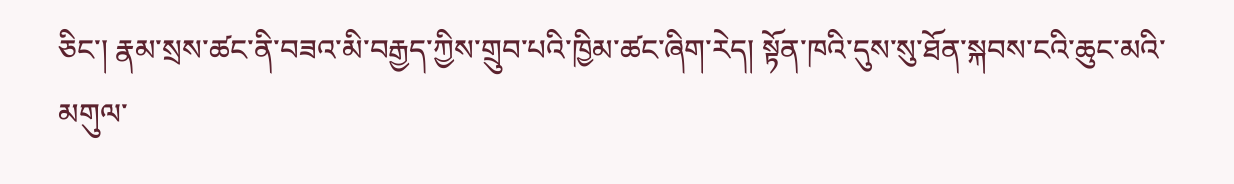ཅིང་། རྣམ་སྲས་ཚང་ནི་བཟའ་མི་བརྒྱད་ཀྱིས་གྲུབ་པའི་ཁྱིམ་ཚང་ཞིག་རེད། སྟོན་ཁའི་དུས་སུ་ཐོན་སྐབས་ངའི་ཆུང་མའི་མགུལ་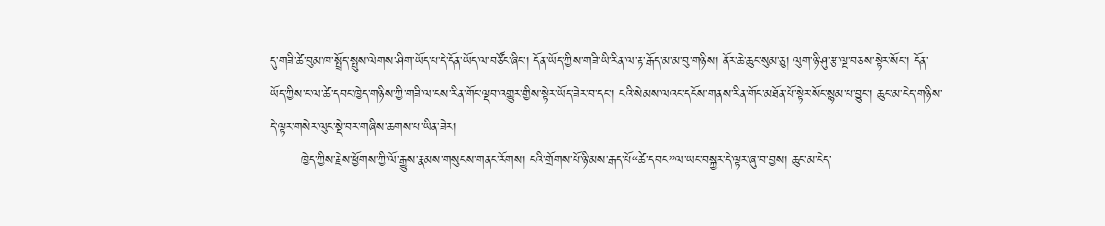དུ་གཟི་ཚེ་བུམ་ཁ་སྤྲོད་སྤུས་ལེགས་ཤིག་ཡོད་པ་དེ་དོན་ཡོད་ལ་བཙོང་ཞིང་། དོན་ཡོད་ཀྱིས་གཟི་ཡི་རིན་ལ་རྟ་རྒོད་མ་མ་བུ་གཉིས། ནོར་ཆེ་ཆུང་སུམ་ཅུ། ལུག་ཉི་ཤུ་རྩ་ལྔ་བཅས་སྟེར་སོང་། དོན་ཡོད་ཀྱིས་ང་ལ་ཚེ་དབང་ཁྱེད་གཉིས་ཀྱི་གཟི་ལ་ངས་རིན་གོང་ལྡབ་འགྱུར་གྱིས་སྟེར་ཡོད་ཟེར་བ་དང་། ངའི་སེམས་ལའང་དངོས་གནས་རིན་གོང་མཐོན་པོ་སྟེར་སོང་སྙམ་པ་བྱུང་། ཆུང་མ་ངེད་གཉིས་དེ་ལྟར་གསེར་ལུང་སྡེ་བར་གཞིས་ཆགས་པ་ཡིན་ཟེར།
       ཁྱེད་ཀྱིས་རྗེས་ཕྱོགས་ཀྱི་ལོ་རྒྱུས་རྣམས་གསུངས་གནང་རོགས། ངའི་གྲོགས་པོ་ཉི་མས་རྒད་པོ“ཚེ་དབང”ལ་ཡང་བསྐྱར་དེ་ལྟར་ཞུ་བ་བྱས། ཆུང་མ་ངེད་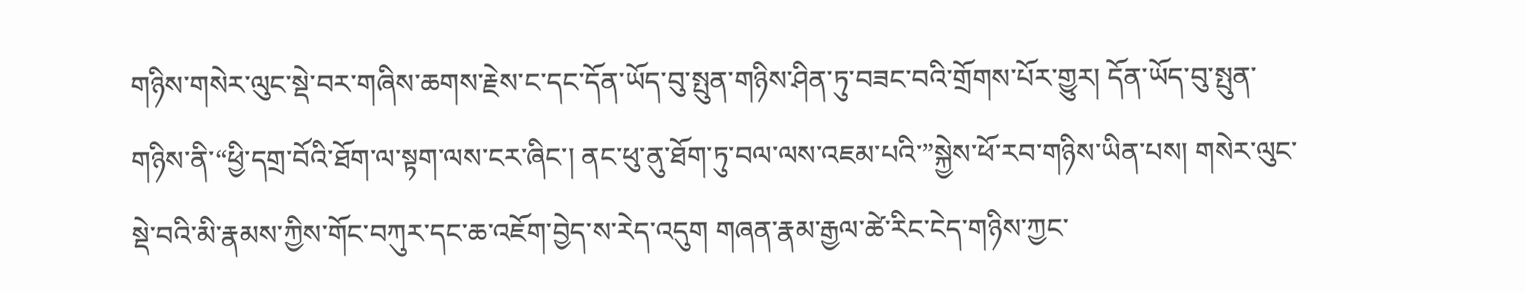གཉིས་གསེར་ལུང་སྡེ་བར་གཞིས་ཆགས་རྗེས་ང་དང་དོན་ཡོད་བུ་སྤུན་གཉིས་ཤིན་ཏུ་བཟང་བའི་གྲོགས་པོར་གྱུར། དོན་ཡོད་བུ་སྤུན་གཉིས་ནི་“ཕྱི་དགྲ་བོའི་ཐོག་ལ་སྟག་ལས་ངར་ཞིང་། ནང་ཕུ་ནུ་ཐོག་ཏུ་བལ་ལས་འཇམ་པའི་”སྐྱེས་ཕོ་རབ་གཉིས་ཡིན་པས། གསེར་ལུང་སྡེ་བའི་མི་རྣམས་ཀྱིས་གོང་བཀུར་དང་ཆ་འཇོག་བྱེད་ས་རེད་འདུག གཞན་རྣམ་རྒྱལ་ཚེ་རིང་ངེད་གཉིས་ཀྱང་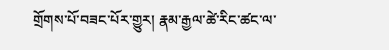གྲོགས་པོ་བཟང་པོར་གྱུར། རྣམ་རྒྱལ་ཚེ་རིང་ཚང་ལ་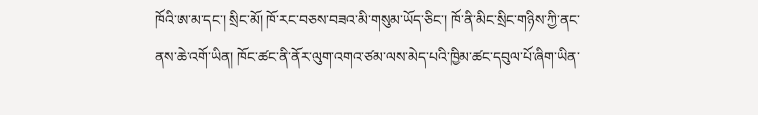ཁོའི་ཨ་མ་དང་། སྲིང་མོ། ཁོ་རང་བཅས་བཟའ་མི་གསུམ་ཡོད་ཅིང་། ཁོ་ནི་མིང་སྲིང་གཉིས་ཀྱི་ནང་ནས་ཆེ་འགོ་ཡིན། ཁོང་ཚང་ནི་ནོར་ལུག་འགའ་ཙམ་ལས་མེད་པའི་ཁྱིམ་ཚང་དབུལ་པོ་ཞིག་ཡིན་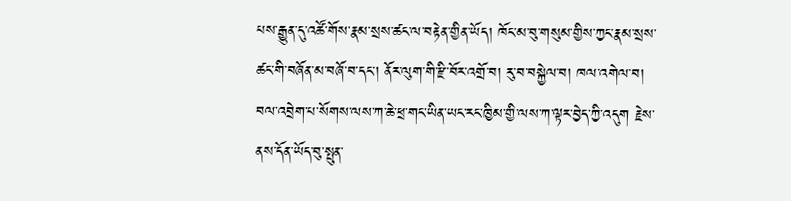པས་རྒྱུན་དུ་འཚོ་གོས་རྣམ་སྲས་ཚང་ལ་བརྟེན་གྱིན་ཡོད། ཁོང་མ་བུ་གསུམ་གྱིས་ཀྱང་རྣམ་སྲས་ཚང་གི་བཞོན་མ་བཞོ་བ་དང་། ནོར་ལུག་གི་རྫི་བོར་འགྲོ་བ། རུ་བ་བསྐྱེལ་བ། ཁལ་འགེལ་བ། བལ་འབྲེག་པ་སོགས་ལས་ཀ་ཆེ་ཕྲ་གང་ཡིན་ཡང་རང་ཁྱིམ་གྱི་ལས་ཀ་ལྟར་བྱེད་ཀྱི་འདུག རྗེས་ནས་དོན་ཡོད་བུ་སྤུན་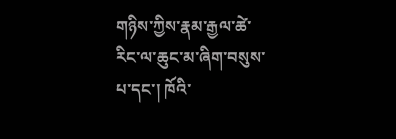གཉིས་ཀྱིས་རྣམ་རྒྱལ་ཚེ་རིང་ལ་ཆུང་མ་ཞིག་བསུས་པ་དང་། ཁོའི་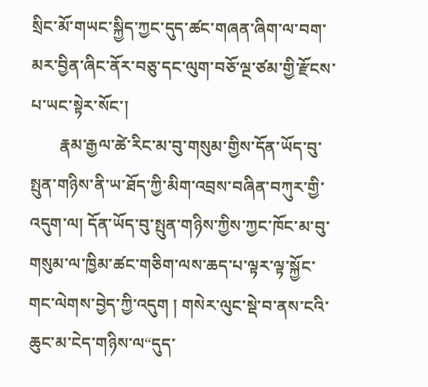སྲིང་མོ་གཡང་སྐྱིད་ཀྱང་དུད་ཚང་གཞན་ཞིག་ལ་བག་མར་བྱིན་ཞིང་ནོར་བཅུ་དང་ལུག་བཅོ་ལྔ་ཙམ་གྱི་རྫོངས་པ་ཡང་སྟེར་སོང་།
       རྣམ་རྒྱལ་ཚེ་རིང་མ་བུ་གསུམ་གྱིས་དོན་ཡོད་བུ་སྤུན་གཉིས་ནི་ཡ་ཐོད་ཀྱི་མིག་འབྲས་བཞིན་བཀུར་གྱི་འདུག་ལ། དོན་ཡོད་བུ་སྤུན་གཉིས་ཀྱིས་ཀྱང་ཁོང་མ་བུ་གསུམ་ལ་ཁྱིམ་ཚང་གཅིག་ལས་ཆད་པ་ལྟར་ལྟ་སྐྱོང་གང་ལེགས་བྱེད་ཀྱི་འདུག ། གསེར་ལུང་སྡེ་བ་ནས་ངའི་ཆུང་མ་ངེད་གཉིས་ལ“དུད་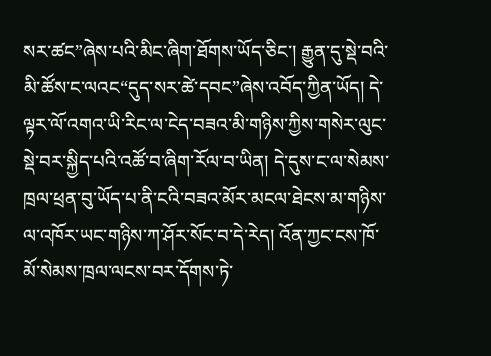སར་ཚང”ཞེས་པའི་མིང་ཞིག་ཐོགས་ཡོད་ཅིང་། རྒྱུན་དུ་སྡེ་བའི་མི་ཚོས་ང་ལའང“དུད་སར་ཚེ་དབང”ཞེས་འབོད་ཀྱིན་ཡོད། དེ་ལྟར་ལོ་འགའ་ཡི་རིང་ལ་ངེད་བཟའ་མི་གཉིས་ཀྱིས་གསེར་ལུང་སྡེ་བར་སྐྱིད་པའི་འཚོ་བ་ཞིག་རོལ་བ་ཡིན། དེ་དུས་ང་ལ་སེམས་ཁྲལ་ཕྲན་བུ་ཡོད་པ་ནི་ངའི་བཟའ་མོར་མངལ་ཐེངས་མ་གཉིས་ལ་འཁོར་ཡང་གཉིས་ཀ་ཤོར་སོང་བ་དེ་རེད། འོན་ཀྱང་ངས་ཁོ་མོ་སེམས་ཁྲལ་ལངས་བར་དོགས་ཏེ་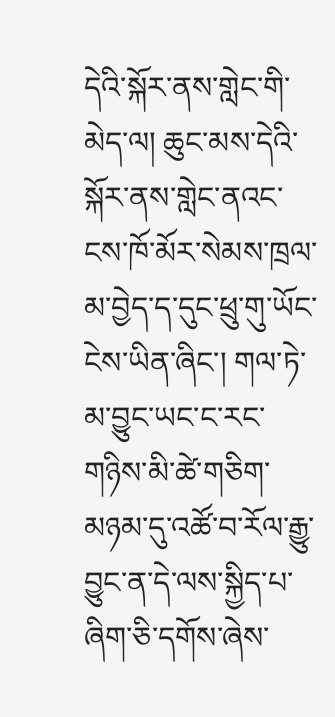དེའི་སྐོར་ནས་གླེང་གི་མེད་ལ། ཆུང་མས་དེའི་སྐོར་ནས་གླེང་ནའང་ངས་ཁོ་མོར་སེམས་ཁྲལ་མ་བྱེད་ད་དུང་ཕྲུ་གུ་ཡོང་ངེས་ཡིན་ཞིང་། གལ་ཏེ་མ་བྱུང་ཡང་ང་རང་གཉིས་མི་ཚེ་གཅིག་མཉམ་དུ་འཚོ་བ་རོལ་རྒྱུ་བྱུང་ན་དེ་ལས་སྐྱིད་པ་ཞིག་ཅི་དགོས་ཞེས་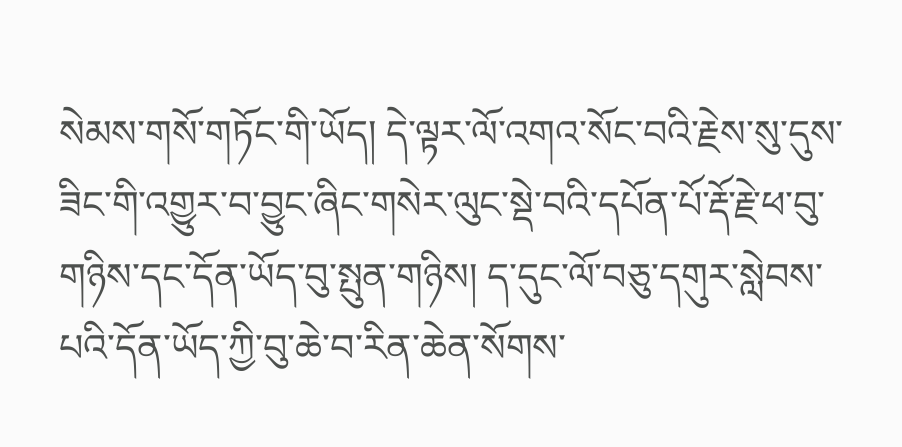སེམས་གསོ་གཏོང་གི་ཡོད། དེ་ལྟར་ལོ་འགའ་སོང་བའི་རྗེས་སུ་དུས་ཟིང་གི་འགྱུར་བ་བྱུང་ཞིང་གསེར་ལུང་སྡེ་བའི་དཔོན་པོ་རྡོ་རྗེ་ཕ་བུ་གཉིས་དང་དོན་ཡོད་བུ་སྤུན་གཉིས། ད་དུང་ལོ་བཅུ་དགུར་སླེབས་པའི་དོན་ཡོད་ཀྱི་བུ་ཆེ་བ་རིན་ཆེན་སོགས་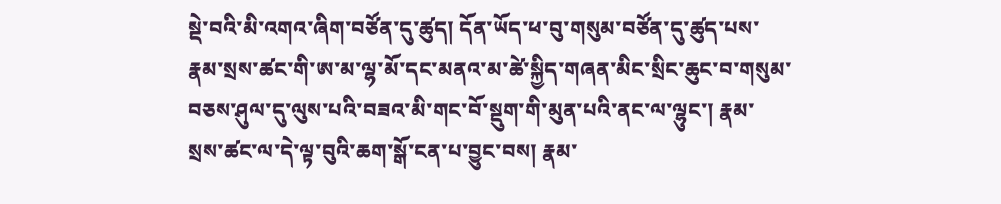སྡེ་བའི་མི་འགའ་ཞིག་བཙོན་དུ་ཚུད། དོན་ཡོད་ཕ་བུ་གསུམ་བཙོན་དུ་ཚུད་པས་རྣམ་སྲས་ཚང་གི་ཨ་མ་ལྷ་མོ་དང་མནའ་མ་ཚེ་སྐྱིད་གཞན་མིང་སྲིང་ཆུང་བ་གསུམ་བཅས་ཤུལ་དུ་ལུས་པའི་བཟའ་མི་གང་བོ་སྡུག་གི་མུན་པའི་ནང་ལ་ལྷུང་། རྣམ་སྲས་ཚང་ལ་དེ་ལྟ་བུའི་ཆག་སྒོ་ངན་པ་བྱུང་བས། རྣམ་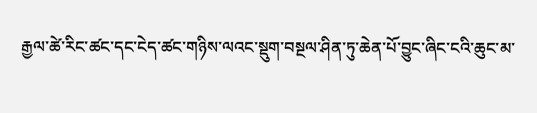རྒྱལ་ཚེ་རིང་ཚང་དང་ངེད་ཚང་གཉིས་ལའང་སྡུག་བསྔལ་ཤིན་ཏུ་ཆེན་པོ་བྱུང་ཞིང་ངའི་ཆུང་མ་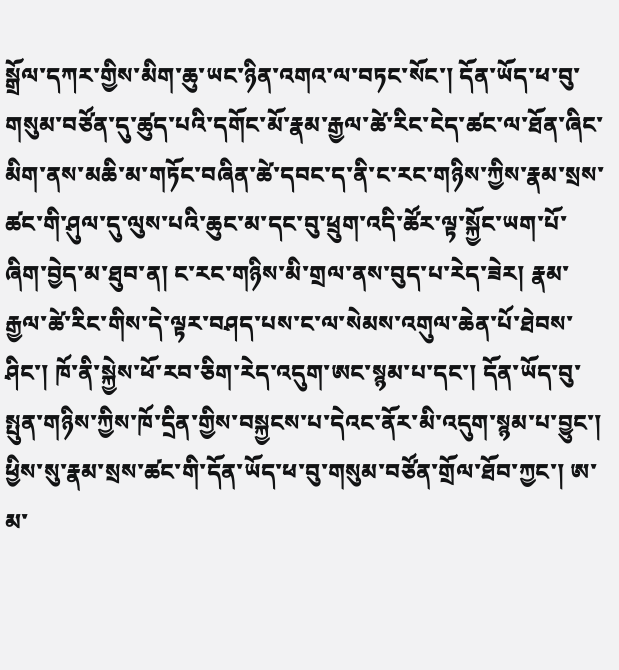སྒྲོལ་དཀར་གྱིས་མིག་ཆུ་ཡང་ཉིན་འགའ་ལ་བཏང་སོང་། དོན་ཡོད་ཕ་བུ་གསུམ་བཙོན་དུ་ཚུད་པའི་དགོང་མོ་རྣམ་རྒྱལ་ཚེ་རིང་ངེད་ཚང་ལ་ཐོན་ཞིང་མིག་ནས་མཆི་མ་གཏོང་བཞིན་ཚེ་དབང་ད་ནི་ང་རང་གཉིས་ཀྱིས་རྣམ་སྲས་ཚང་གི་ཤུལ་དུ་ལུས་པའི་ཆུང་མ་དང་བུ་ཕྲུག་འདི་ཚོར་ལྟ་སྐྱོང་ཡག་པོ་ཞིག་བྱེད་མ་ཐུབ་ན། ང་རང་གཉིས་མི་གྲལ་ནས་བུད་པ་རེད་ཟེར། རྣམ་རྒྱལ་ཚེ་རིང་གིས་དེ་ལྟར་བཤད་པས་ང་ལ་སེམས་འགུལ་ཆེན་པོ་ཐེབས་ཤིང་། ཁོ་ནི་སྐྱེས་ཕོ་རབ་ཅིག་རེད་འདུག་ཨང་སྙམ་པ་དང་། དོན་ཡོད་བུ་སྤུན་གཉིས་ཀྱིས་ཁོ་དྲིན་གྱིས་བསྐྱངས་པ་དེའང་ནོར་མི་འདུག་སྙམ་པ་བྱུང་། ཕྱིས་སུ་རྣམ་སྲས་ཚང་གི་དོན་ཡོད་ཕ་བུ་གསུམ་བཙོན་གྲོལ་ཐོབ་ཀྱང་། ཨ་མ་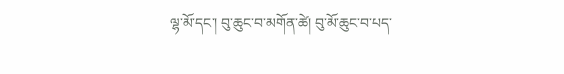ལྷ་མོ་དང་། བུ་ཆུང་བ་མགོན་ཚེ། བུ་མོ་ཆུང་བ་པད་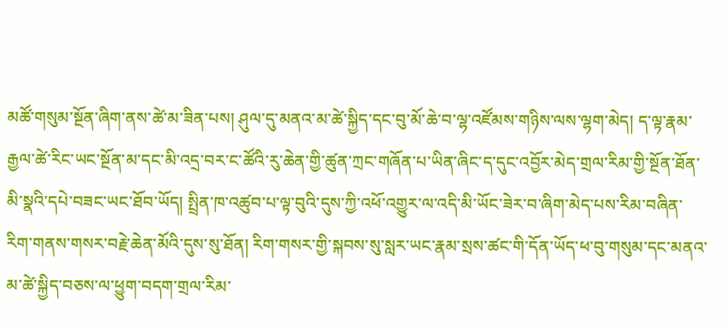མཚོ་གསུམ་སྔོན་ཞིག་ནས་ཚེ་མ་ཟིན་པས། ཤུལ་དུ་མནའ་མ་ཚེ་སྐྱིད་དང་བུ་མོ་ཆེ་བ་ལྷ་འཛོམས་གཉིས་ལས་ལྷག་མེད། ད་ལྟ་རྣམ་རྒྱལ་ཚེ་རིང་ཡང་སྔོན་མ་དང་མི་འདྲ་བར་ང་ཚོའི་རུ་ཆེན་གྱི་ཚུན་ཀྲང་གཞོན་པ་ཡིན་ཞིང་ད་དུང་འབྱོར་མེད་གྲལ་རིམ་གྱི་སྔོན་ཐོན་མི་སྣའི་དཔེ་བཟང་ཡང་ཐོབ་ཡོད། སྤྲིན་ཁ་འཚུབ་པ་ལྟ་བུའི་དུས་ཀྱི་འཕོ་འགྱུར་ལ་འདི་མི་ཡོང་ཟེར་བ་ཞིག་མེད་པས་རིམ་བཞིན་རིག་གནས་གསར་བརྗེ་ཆེན་མོའི་དུས་སུ་ཐོན། རིག་གསར་གྱི་སྐབས་སུ་སླར་ཡང་རྣམ་སྲས་ཚང་གི་དོན་ཡོད་ཕ་བུ་གསུམ་དང་མནའ་མ་ཚེ་སྐྱིད་བཅས་ལ་ཕྱུག་བདག་གྲལ་རིམ་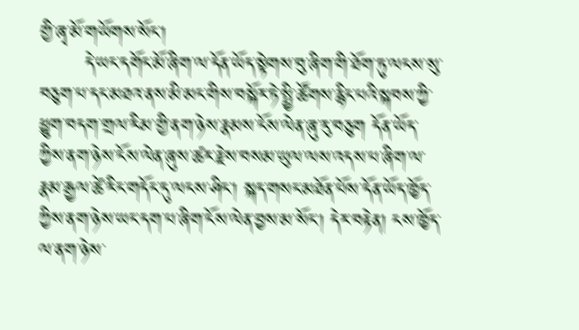གྱི་ཞྭ་མོ་གཡོགས་སོང་།
       དེ་ཡང་དགོང་མོ་ཞིག་ལ་དོན་ཡོད་སྟེགས་བུ་ཞིག་གི་ཐོག་ཏུ་ལངས་སུ་བཅུག་པ་དང་མཐའ་ནས་མི་མང་གིས་བསྐོར་ཏེ་སྤྱི་ཚོགས་རྙིང་པའི་སྐབས་ཀྱི་ཕྱུག་བདག་གྲལ་རིམ་གྱི་ནག་ཉེས་རྣམས་ངོས་ལེན་ཞུ་རུ་བཅུག དོན་ཡོད་ཀྱིས་ནག་ཉེས་ངོས་ལེན་ཞུས་ཚར་རྗེས་བསམ་ཡུལ་ལས་འདས་པ་ཞིག་ལ་རྣམ་རྒྱལ་ཚེ་རིང་གདོང་དུ་ལངས་ཤིང་། སྐད་གསང་མཐོན་པོས་དོན་ཡོད་ཁྱོད་ཀྱིས་ནག་ཉེས་ཡང་དག་པ་ཞིག་ངོས་ལེན་བྱས་མ་སོང་། དེར་བརྟེན། ངས་ཁྱོད་ལ་ནག་ཉེས་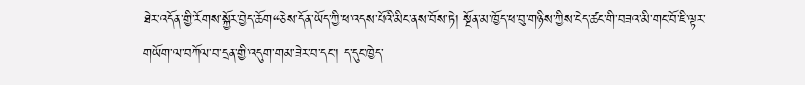ཐེར་འདོན་གྱི་རོགས་སྐྱོར་བྱེད་ཆོག“ཅེས་དོན་ཡོད་ཀྱི་ཕ་འདས་པོའི་མིང་ནས་བོས་ཏེ། སྔོན་མ་ཁྱོད་ཕ་བུ་གཉིས་ཀྱིས་ངེད་ཚང་གི་བཟའ་མི་གང་བོ་ཇི་ལྟར་གཡོག་ལ་བཀོལ་བ་དྲན་གྱི་འདུག་གམ་ཟེར་བ་དང་། ད་དུང་ཁྱེད་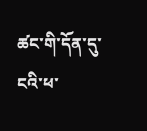ཚང་གི་དོན་དུ་ངའི་ཕ་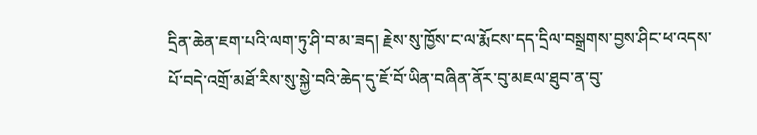དྲིན་ཆེན་ཇག་པའི་ལག་ཏུ་ཤི་བ་མ་ཟད། རྗེས་སུ་ཁྱོས་ང་ལ་རྨོངས་དད་དྲིལ་བསྒྲགས་བྱས་ཤིང་ཕ་འདས་པོ་བདེ་འགྲོ་མཐོ་རིས་སུ་སྐྱེ་བའི་ཆེད་དུ་ཇོ་བོ་ཡིན་བཞིན་ནོར་བུ་མཇལ་ཐུབ་ན་བུ་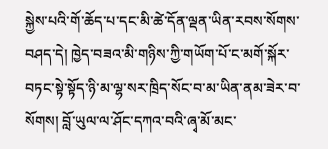སྐྱེས་པའི་གོ་ཆོད་པ་དང་མི་ཚེ་དོན་ལྡན་ཡིན་རབས་སོགས་བཤད་དེ། ཁྱེད་བཟའ་མི་གཉིས་ཀྱི་གཡོག་པོ་ང་མགོ་སྐོར་བཏང་སྟེ་སྟོད་ཉི་མ་ལྷ་སར་ཁྲིད་སོང་བ་མ་ཡིན་ནམ་ཟེར་བ་སོགས། བློ་ཡུལ་ལ་ཤོང་དཀའ་བའི་ཞྭ་མོ་མང་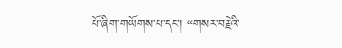པོ་ཞིག་གཡོགས་པ་དང་། “གསར་བརྗེའི་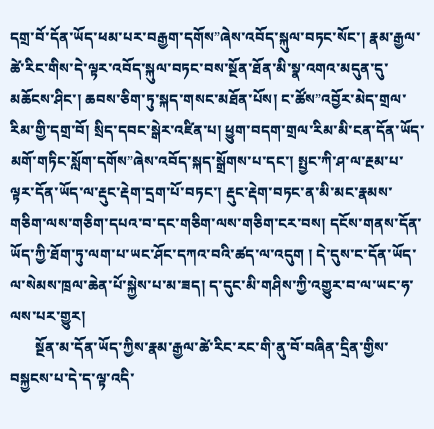དགྲ་བོ་དོན་ཡོད་ཕམ་པར་བརྒྱག་དགོས”ཞེས་འབོད་སྐུལ་བཏང་སོང་། རྣམ་རྒྱལ་ཚེ་རིང་གིས་དེ་ལྟར་འབོད་སྐུལ་བཏང་བས་སྔོན་ཐོན་མི་སྣ་འགའ་མདུན་དུ་མཆོངས་ཤིང་། ཆབས་ཅིག་ཏུ་སྐད་གསང་མཐོན་པོས། ང་ཚོས”འབྱོར་མེད་གྲལ་རིམ་གྱི་དགྲ་བོ། སྲིད་དབང་སྒེར་འཛིན་པ། ཕྱུག་བདག་གྲལ་རིམ་མི་ངན་དོན་ཡོད་མགོ་གཏིང་སློག་དགོས”ཞེས་འབོད་སྐད་སྒྲོགས་པ་དང་། སྤྱང་ཀི་ཤ་ལ་རྔམ་པ་ལྟར་དོན་ཡོད་ལ་རྡུང་རྡེག་དྲག་པོ་བཏང་། རྡུང་རྡེག་བཏང་ན་མི་མང་རྣམས་གཅིག་ལས་གཅིག་དཔའ་བ་དང་གཅིག་ལས་གཅིག་ངར་བས། དངོས་གནས་དོན་ཡོད་ཀྱི་ཐོག་ཏུ་ལག་པ་ཡང་ཤོང་དཀའ་བའི་ཚད་ལ་འདུག ། དེ་དུས་ང་དོན་ཡོད་ལ་སེམས་ཁྲལ་ཆེན་པོ་སྐྱེས་པ་མ་ཟད། ད་དུང་མི་གཤིས་ཀྱི་འགྱུར་བ་ལ་ཡང་ཧ་ལས་པར་གྱུར།
       སྔོན་མ་དོན་ཡོད་ཀྱིས་རྣམ་རྒྱལ་ཚེ་རིང་རང་གི་ནུ་བོ་བཞིན་དྲིན་གྱིས་བསྐྱངས་པ་དེ་ད་ལྟ་འདི་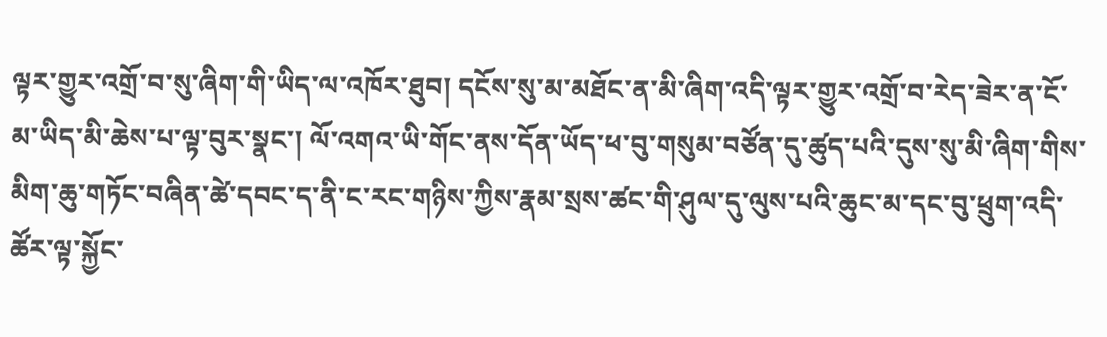ལྟར་གྱུར་འགྲོ་བ་སུ་ཞིག་གི་ཡིད་ལ་འཁོར་ཐུབ། དངོས་སུ་མ་མཐོང་ན་མི་ཞིག་འདི་ལྟར་གྱུར་འགྲོ་བ་རེད་ཟེར་ན་ངོ་མ་ཡིད་མི་ཆེས་པ་ལྟ་བུར་སྣང་། ལོ་འགའ་ཡི་གོང་ནས་དོན་ཡོད་ཕ་བུ་གསུམ་བཙོན་དུ་ཚུད་པའི་དུས་སུ་མི་ཞིག་གིས་མིག་ཆུ་གཏོང་བཞིན་ཚེ་དབང་ད་ནི་ང་རང་གཉིས་ཀྱིས་རྣམ་སྲས་ཚང་གི་ཤུལ་དུ་ལུས་པའི་ཆུང་མ་དང་བུ་ཕྲུག་འདི་ཚོར་ལྟ་སྐྱོང་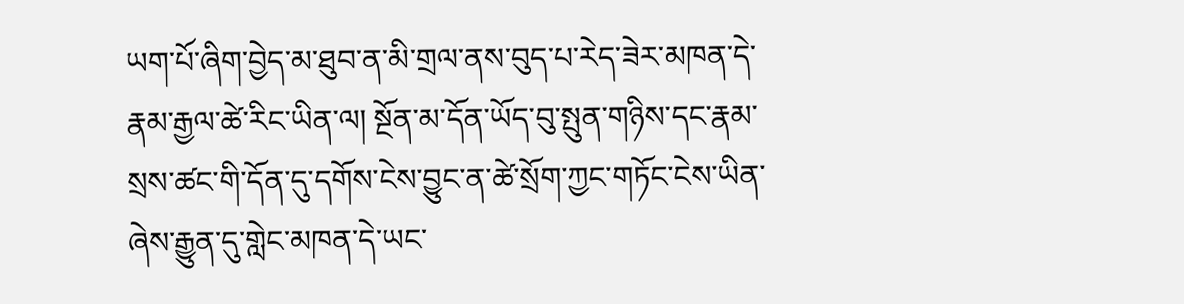ཡག་པོ་ཞིག་བྱེད་མ་ཐུབ་ན་མི་གྲལ་ནས་བུད་པ་རེད་ཟེར་མཁན་དེ་རྣམ་རྒྱལ་ཚེ་རིང་ཡིན་ལ། སྔོན་མ་དོན་ཡོད་བུ་སྤུན་གཉིས་དང་རྣམ་སྲས་ཚང་གི་དོན་དུ་དགོས་ངེས་བྱུང་ན་ཚེ་སྲོག་ཀྱང་གཏོང་ངེས་ཡིན་ཞེས་རྒྱུན་དུ་གླེང་མཁན་དེ་ཡང་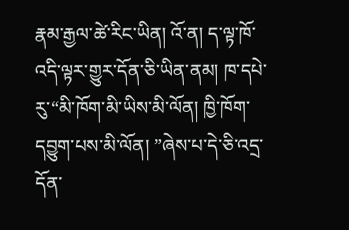རྣམ་རྒྱལ་ཚེ་རིང་ཡིན། འོ་ན། ད་ལྟ་ཁོ་འདི་ལྟར་གྱུར་དོན་ཅི་ཡིན་ནམ། ཁ་དཔེ་རུ་“མི་ཁོག་མི་ཡིས་མི་ལོན། ཁྱི་ཁོག་དབྱུག་པས་མི་ལོན། ”ཞེས་པ་དེ་ཅི་འདྲ་དོན་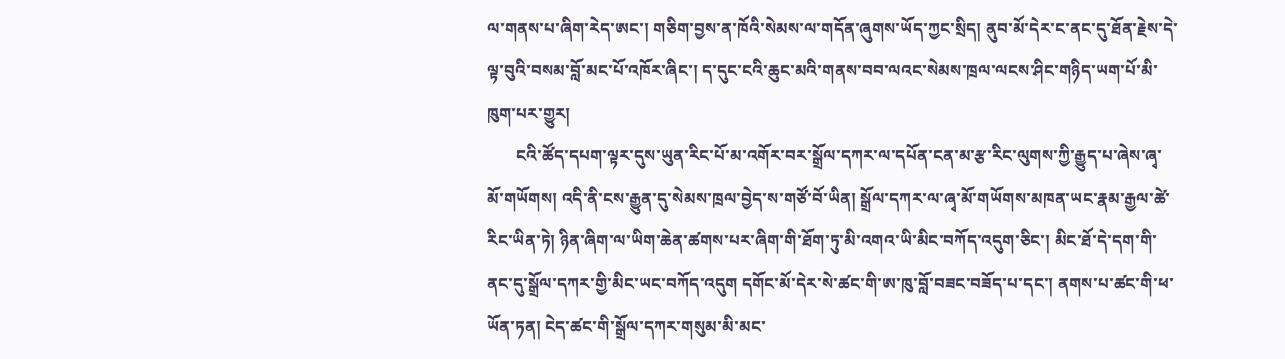ལ་གནས་པ་ཞིག་རེད་ཨང་། གཅིག་བྱས་ན་ཁོའི་སེམས་ལ་གདོན་ཞུགས་ཡོད་ཀྱང་སྲིད། ནུབ་མོ་དེར་ང་ནང་དུ་ཐོན་རྗེས་དེ་ལྟ་བུའི་བསམ་བློ་མང་པོ་འཁོར་ཞིང་། ད་དུང་ངའི་ཆུང་མའི་གནས་བབ་ལའང་སེམས་ཁྲལ་ལངས་ཤིང་གཉིད་ཡག་པོ་མི་ཁུག་པར་གྱུར།
       ངའི་ཚོད་དཔག་ལྟར་དུས་ཡུན་རིང་པོ་མ་འགོར་བར་སྒྲོལ་དཀར་ལ་དཔོན་ངན་མ་རྩ་རིང་ལུགས་ཀྱི་རྒྱུད་པ་ཞེས་ཞྭ་མོ་གཡོགས། འདི་ནི་ངས་རྒྱུན་དུ་སེམས་ཁྲལ་བྱེད་ས་གཙོ་བོ་ཡིན། སྒྲོལ་དཀར་ལ་ཞྭ་མོ་གཡོགས་མཁན་ཡང་རྣམ་རྒྱལ་ཚེ་རིང་ཡིན་ཏེ། ཉིན་ཞིག་ལ་ཡིག་ཆེན་ཚགས་པར་ཞིག་གི་ཐོག་ཏུ་མི་འགའ་ཡི་མིང་བཀོད་འདུག་ཅིང་། མིང་ཐོ་དེ་དག་གི་ནང་དུ་སྒྲོལ་དཀར་གྱི་མིང་ཡང་བཀོད་འདུག དགོང་མོ་དེར་སེ་ཚང་གི་ཨ་ཁུ་བློ་བཟང་བཟོད་པ་དང་། ནགས་པ་ཚང་གི་ཕ་ཡོན་ཏན། ངེད་ཚང་གི་སྒྲོལ་དཀར་གསུམ་མི་མང་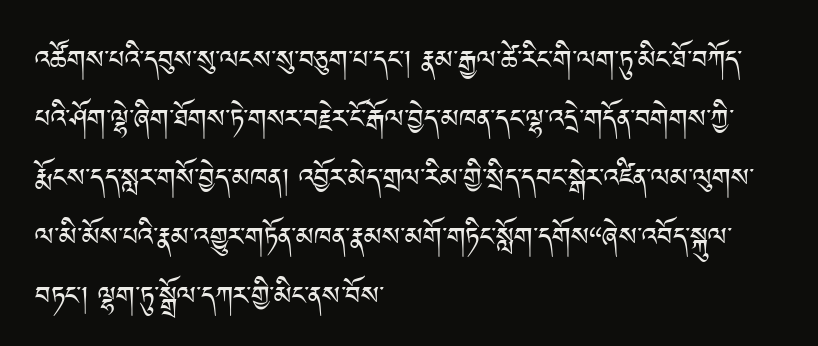འཚོགས་པའི་དབུས་སུ་ལངས་སུ་བཅུག་པ་དང་། རྣམ་རྒྱལ་ཚེ་རིང་གི་ལག་ཏུ་མིང་ཐོ་བཀོད་པའི་ཤོག་ལྷེ་ཞིག་ཐོགས་ཏེ་གསར་བརྗེར་ངོ་རྒོལ་བྱེད་མཁན་དང་ལྷ་འདྲེ་གདོན་བགེགས་ཀྱི་རྨོངས་དད་སླར་གསོ་བྱེད་མཁན། འབྱོར་མེད་གྲལ་རིམ་གྱི་སྲིད་དབང་སྒེར་འཛིན་ལམ་ལུགས་ལ་མི་མོས་པའི་རྣམ་འགྱུར་གཏོན་མཁན་རྣམས་མགོ་གཏིང་སློག་དགོས“ཞེས་འབོད་སྐུལ་བཏང་། ལྷག་ཏུ་སྒྲོལ་དཀར་གྱི་མིང་ནས་བོས་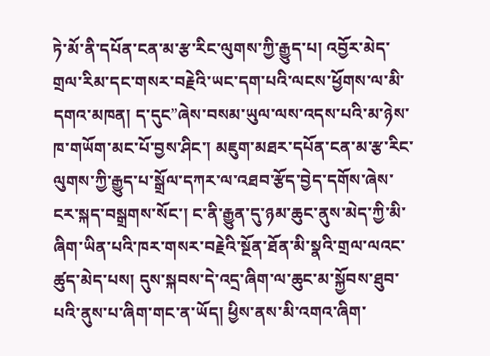ཏེ་མོ་ནི་དཔོན་ངན་མ་རྩ་རིང་ལུགས་ཀྱི་རྒྱུད་པ། འབྱོར་མེད་གྲལ་རིམ་དང་གསར་བརྗེའི་ཡང་དག་པའི་ལངས་ཕྱོགས་ལ་མི་དགའ་མཁན། ད་དུང”ཞེས་བསམ་ཡུལ་ལས་འདས་པའི་མ་ཉེས་ཁ་གཡོག་མང་པོ་བྱས་ཤིང་། མཇུག་མཐར་དཔོན་ངན་མ་རྩ་རིང་ལུགས་ཀྱི་རྒྱུད་པ་སྒྲོལ་དཀར་ལ་འཐབ་རྩོད་བྱེད་དགོས་ཞེས་ངར་སྐད་བསྒྲགས་སོང་། ང་ནི་རྒྱུན་དུ་ཉམ་ཆུང་ནུས་མེད་ཀྱི་མི་ཞིག་ཡིན་པའི་ཁར་གསར་བརྗེའི་སྔོན་ཐོན་མི་སྣའི་གྲལ་ལའང་ཚུད་མེད་པས། དུས་སྐབས་དེ་འདྲ་ཞིག་ལ་ཆུང་མ་སྐྱོབས་ཐུབ་པའི་ནུས་པ་ཞིག་གང་ན་ཡོད། ཕྱིས་ནས་མི་འགའ་ཞིག་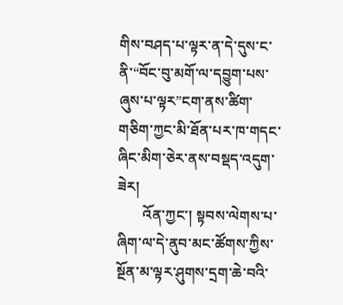གིས་བཤད་པ་ལྟར་ན་དེ་དུས་ང་ནི་“བོང་བུ་མགོ་ལ་དབྱུག་པས་ཞུས་པ་ལྟར”ངག་ནས་ཚིག་གཅིག་ཀྱང་མི་ཐོན་པར་ཁ་གདང་ཞིང་མིག་ཅེར་ནས་བསྡད་འདུག་ཟེར།
       འོན་ཀྱང་། སྟབས་ལེགས་པ་ཞིག་ལ་དེ་ནུབ་མང་ཚོགས་ཀྱིས་སྔོན་མ་ལྟར་ཤུགས་དྲག་ཆེ་བའི་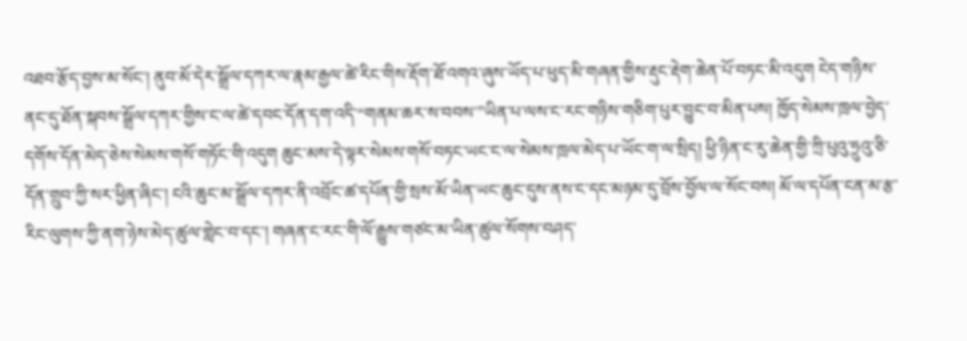འཐབ་རྩོད་བྱས་མ་སོང་། ནུབ་མོ་དེར་སྒྲོལ་དཀར་ལ་རྣམ་རྒྱལ་ཚེ་རིང་གིས་རྡོག་ཐོ་འགའ་ཞུས་ཡོད་པ་ཕུད་མི་གཞན་གྱིས་རྡུང་རྡེག་ཆེན་པོ་བཏང་མི་འདུག ངེད་གཉིས་ནང་དུ་ཐོན་སྐབས་སྒྲོལ་དཀར་གྱིས་ང་ལ་ཚེ་དབང་དོན་དག་འདི་“གནམ་ཆར་ས་བབས་”ཡིན་པ་ལས་ང་རང་གཉིས་གཅིག་པུར་བྱུང་བ་མིན་པས། ཁྱོད་སེམས་ཁྲལ་བྱེད་དགོས་དོན་མེད་ཅེས་སེམས་གསོ་གཏོང་གི་འདུག ཆུང་མས་དེ་ལྟར་སེམས་གསོ་བཏང་ཡང་ང་ལ་སེམས་ཁྲལ་མེད་པ་ཡོང་ག་ལ་སྲིད། ཕྱི་ཉིན་ང་རུ་ཆེན་གྱི་ཀྲི་པུའུ་ཧྲུའུ་ཅི་དོན་གྲུབ་ཀྱི་སར་ཕྱིན་ཞིང་། ངའི་ཆུང་མ་སྒྲོལ་དཀར་ནི་འབྲོང་ཚ་དཔོན་གྱི་སྲས་མོ་ཡིན་ཡང་ཆུང་དུས་ནས་ང་དང་མཉམ་དུ་བྲོས་བྱོལ་ལ་སོང་བས། མོ་ལ་དཔོན་ངན་མ་རྩ་རིང་ལུགས་ཀྱི་ནག་ཉེས་མེད་ཚུལ་གླེང་བ་དང་། གཞན་ང་རང་གི་ལོ་རྒྱུས་གཙང་མ་ཡིན་ཚུལ་སོགས་བཤད་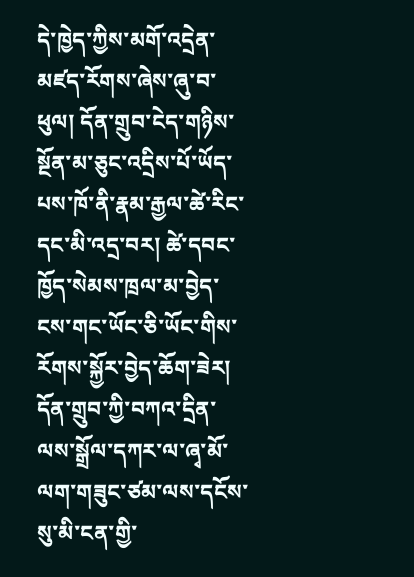དེ་ཁྱེད་ཀྱིས་མགོ་འདྲེན་མཛད་རོགས་ཞེས་ཞུ་བ་ཕུལ། དོན་གྲུབ་ངེད་གཉིས་སྔོན་མ་ཅུང་འདྲིས་པོ་ཡོད་པས་ཁོ་ནི་རྣམ་རྒྱལ་ཚེ་རིང་དང་མི་འདྲ་བར། ཚེ་དབང་ཁྱོད་སེམས་ཁྲལ་མ་བྱེད་ངས་གང་ཡོང་ཅི་ཡོང་གིས་རོགས་སྐྱོར་བྱེད་ཆོག་ཟེར། དོན་གྲུབ་ཀྱི་བཀའ་དྲིན་ལས་སྒྲོལ་དཀར་ལ་ཞྭ་མོ་ལག་གཟུང་ཙམ་ལས་དངོས་སུ་མི་ངན་གྱི་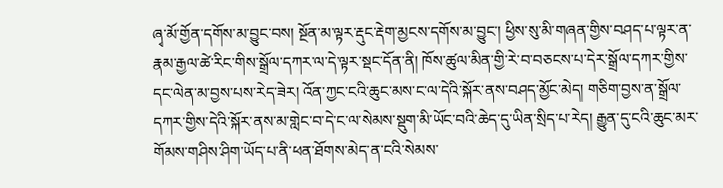ཞྭ་མོ་གྱོན་དགོས་མ་བྱུང་བས། སྔོན་མ་ལྟར་རྡུང་རྡེག་མྱངས་དགོས་མ་བྱུང་། ཕྱིས་སུ་མི་གཞན་གྱིས་བཤད་པ་ལྟར་ན་རྣམ་རྒྱལ་ཚེ་རིང་གིས་སྒྲོལ་དཀར་ལ་དེ་ལྟར་སྡང་དོན་ནི། ཁོས་ཚུལ་མིན་གྱི་རེ་བ་བཅངས་པ་དེར་སྒྲོལ་དཀར་གྱིས་དང་ལེན་མ་བྱས་པས་རེད་ཟེར། འོན་ཀྱང་ངའི་ཆུང་མས་ང་ལ་དེའི་སྐོར་ནས་བཤད་མྱོང་མེད། གཅིག་བྱས་ན་སྒྲོལ་དཀར་གྱིས་དེའི་སྐོར་ནས་མ་གླེང་བ་དེ་ང་ལ་སེམས་སྡུག་མི་ཡོང་བའི་ཆེད་དུ་ཡིན་སྲིད་པ་རེད། རྒྱུན་དུ་ངའི་ཆུང་མར་གོམས་གཤིས་ཤིག་ཡོད་པ་ནི་ཕན་ཐོགས་མེད་ན་ངའི་སེམས་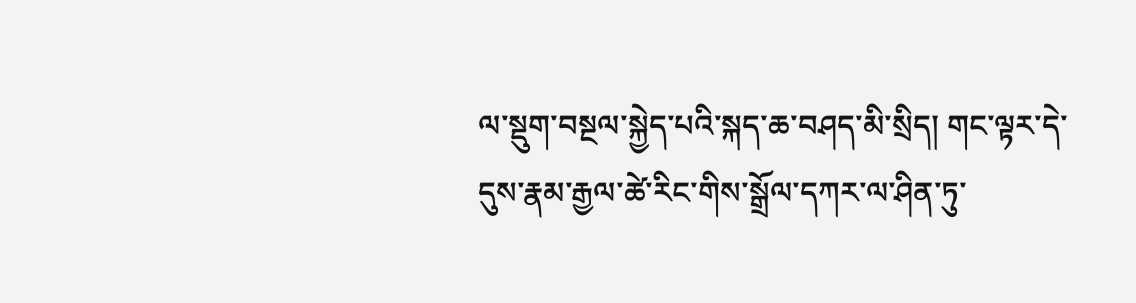ལ་སྡུག་བསྔལ་སྐྱེད་པའི་སྐད་ཆ་བཤད་མི་སྲིད། གང་ལྟར་དེ་དུས་རྣམ་རྒྱལ་ཚེ་རིང་གིས་སྒྲོལ་དཀར་ལ་ཤིན་ཏུ་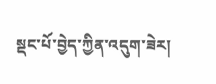སྡང་པོ་བྱེད་ཀྱིན་འདུག་ཟེར།